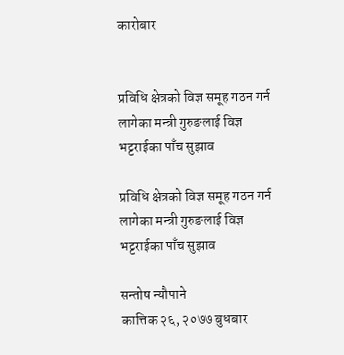कारोबार


प्रविधि क्षेत्रको विज्ञ समूह गठन गर्न लागेका मन्त्री गुरुङलाई विज्ञ भट्टराईका पाँच सुझाव

प्रविधि क्षेत्रको विज्ञ समूह गठन गर्न लागेका मन्त्री गुरुङलाई विज्ञ भट्टराईका पाँच सुझाव

सन्तोष न्यौपाने
कात्तिक २६, २०७७ बुधबार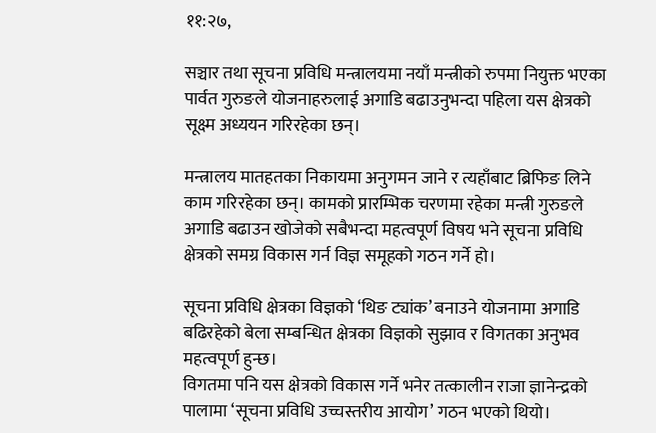११:२७,

सञ्चार तथा सूचना प्रविधि मन्त्रालयमा नयाँ मन्त्रीको रुपमा नियुक्त भएका पार्वत गुरुङले योजनाहरुलाई अगाडि बढाउनुभन्दा पहिला यस क्षेत्रको सूक्ष्म अध्ययन गरिरहेका छन्।

मन्त्रालय मातहतका निकायमा अनुगमन जाने र त्यहाँबाट ब्रिफिङ लिने काम गरिरहेका छन्। कामको प्रारम्भिक चरणमा रहेका मन्त्री गुरुङले अगाडि बढाउन खोजेको सबैभन्दा महत्वपूर्ण विषय भने सूचना प्रविधि क्षेत्रको समग्र विकास गर्न विज्ञ समूहको गठन गर्ने हो।

सूचना प्रविधि क्षेत्रका विज्ञको ‘थिङ ट्यांक’ बनाउने योजनामा अगाडि बढिरहेको बेला सम्बन्धित क्षेत्रका विज्ञको सुझाव र विगतका अनुभव महत्वपूर्ण हुन्छ।
विगतमा पनि यस क्षेत्रको विकास गर्ने भनेर तत्कालीन राजा ज्ञानेन्द्रको पालामा ‘सूचना प्रविधि उच्चस्तरीय आयोग’ गठन भएको थियो।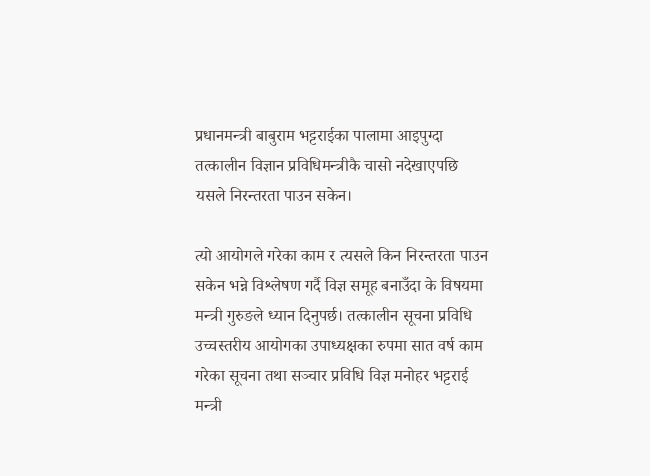प्रधानमन्त्री बाबुराम भट्टराईका पालामा आइपुग्दा तत्कालीन विज्ञान प्रविधिमन्त्रीकै चासो नदेखाएपछि यसले निरन्तरता पाउन सकेन।

त्यो आयोगले गरेका काम र त्यसले किन निरन्तरता पाउन सकेन भन्ने विश्लेषण गर्दै विज्ञ समूह बनाउँदा के विषयमा मन्त्री गुरुङले ध्यान दिनुपर्छ। तत्कालीन सूचना प्रविधि उच्चस्तरीय आयोगका उपाध्यक्षका रुपमा सात वर्ष काम गरेका सूचना तथा सञ्चार प्रविधि विज्ञ मनोहर भट्टराई मन्त्री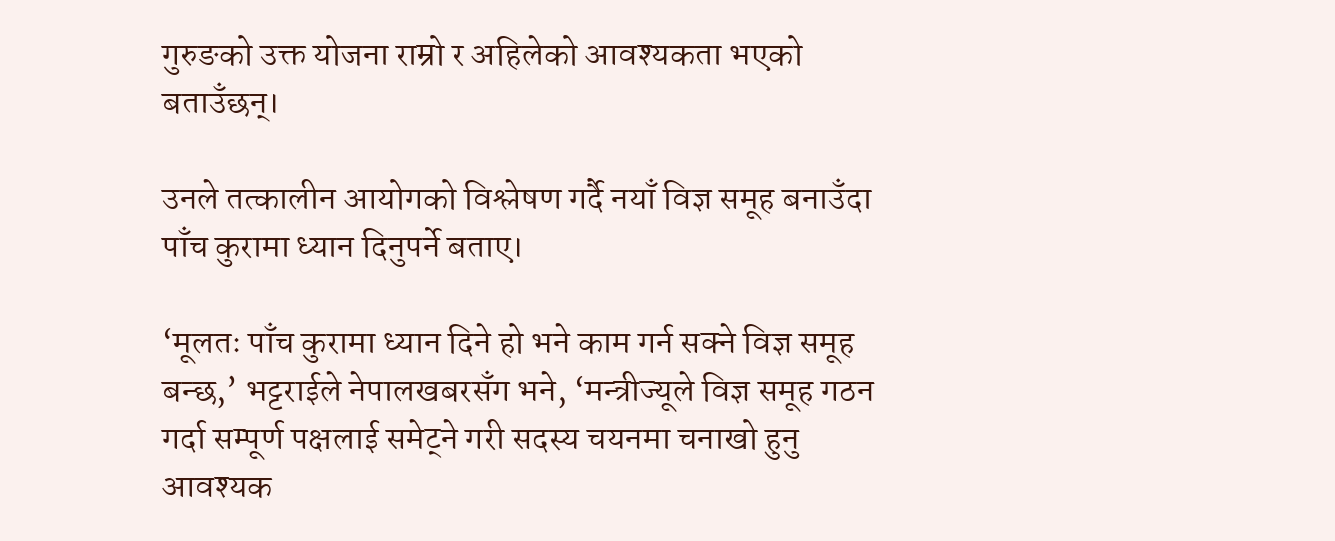गुरुङको उक्त योजना राम्रो र अहिलेको आवश्यकता भएको बताउँछन्।

उनले तत्कालीन आयोगको विश्लेषण गर्दै नयाँ विज्ञ समूह बनाउँदा पाँच कुरामा ध्यान दिनुपर्ने बताए।

‘मूलतः पाँच कुरामा ध्यान दिने हो भने काम गर्न सक्ने विज्ञ समूह बन्छ,’ भट्टराईले नेपालखबरसँग भने, ‘मन्त्रीज्यूले विज्ञ समूह गठन गर्दा सम्पूर्ण पक्षलाई समेट्ने गरी सदस्य चयनमा चनाखो हुनु आवश्यक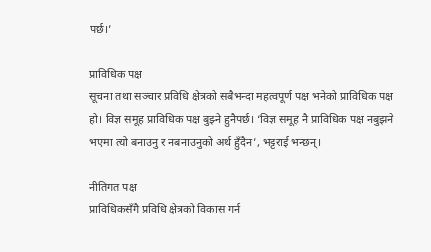पर्छ।’

प्राविधिक पक्ष
सूचना तथा सञ्चार प्रविधि क्षेत्रको सबैभन्दा महत्वपूर्ण पक्ष भनेको प्राविधिक पक्ष हो। विज्ञ समूह प्राविधिक पक्ष बुझ्ने हुनैपर्छ। ‘विज्ञ समूह नै प्राविधिक पक्ष नबुझने भएमा त्यो बनाउनु र नबनाउनुको अर्थ हुँदैन’, भट्टराई भन्छन्।

नीतिगत पक्ष
प्राविधिकसँगै प्रविधि क्षेत्रको विकास गर्न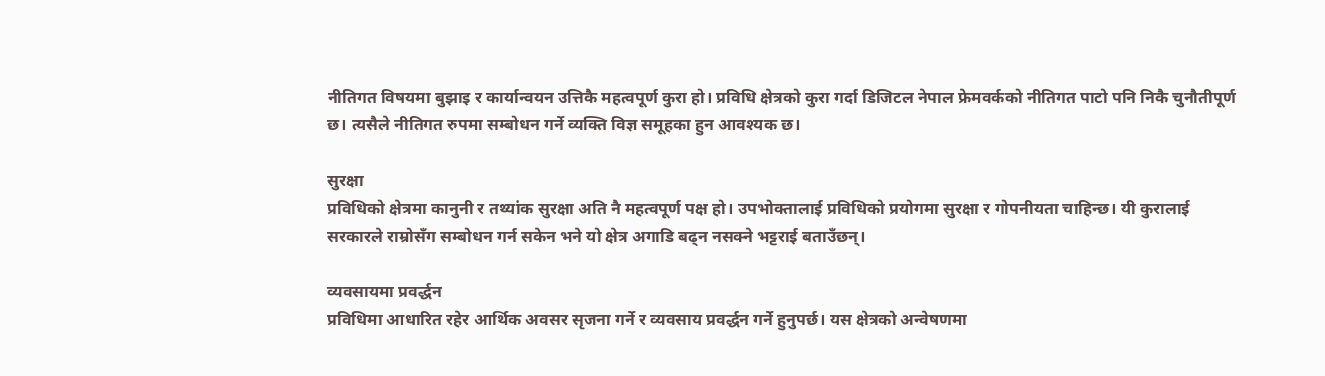नीतिगत विषयमा बुझाइ र कार्यान्वयन उत्तिकै महत्वपूर्ण कुरा हो। प्रविधि क्षेत्रको कुरा गर्दा डिजिटल नेपाल फ्रेमवर्कको नीतिगत पाटो पनि निकै चुनौतीपूर्ण छ। त्यसैले नीतिगत रुपमा सम्बोधन गर्ने व्यक्ति विज्ञ समूहका हुन आवश्यक छ।

सुरक्षा
प्रविधिको क्षेत्रमा कानुनी र तथ्यांक सुरक्षा अति नै महत्वपूर्ण पक्ष हो। उपभोक्तालाई प्रविधिको प्रयोगमा सुरक्षा र गोपनीयता चाहिन्छ। यी कुरालाई सरकारले राम्रोसँग सम्बोधन गर्न सकेन भने यो क्षेत्र अगाडि बढ्न नसक्ने भट्टराई बताउँछन्।

व्यवसायमा प्रवर्द्धन
प्रविधिमा आधारित रहेर आर्थिक अवसर सृजना गर्ने र व्यवसाय प्रवर्द्धन गर्ने हुनुपर्छ। यस क्षेत्रको अन्वेषणमा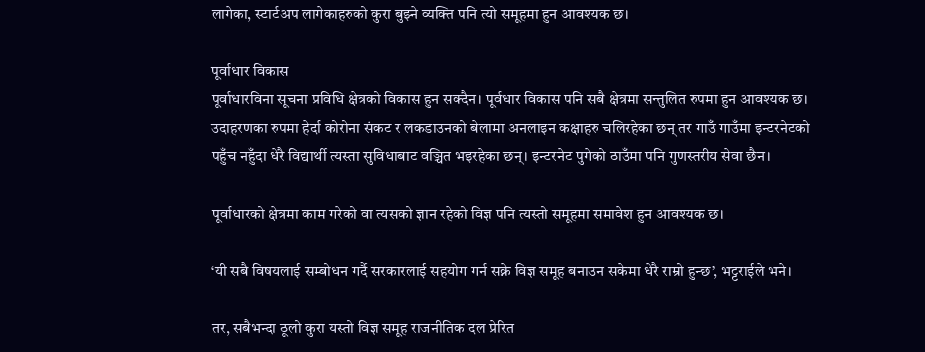लागेका, स्टार्टअप लागेकाहरुको कुरा बुझ्ने व्यक्ति पनि त्यो समूहमा हुन आवश्यक छ।

पूर्वाधार विकास
पूर्वाधारविना सूचना प्रविधि क्षेत्रको विकास हुन सक्दैन। पूर्वधार विकास पनि सबै क्षेत्रमा सन्तुलित रुपमा हुन आवश्यक छ। उदाहरणका रुपमा हेर्दा कोरोना संकट र लकडाउनको बेलामा अनलाइन कक्षाहरु चलिरहेका छन् तर गाउँ गाउँमा इन्टरनेटको पहुँच नहुँदा धेरै विद्यार्थी त्यस्ता सुविधाबाट वञ्चित भइरहेका छन्। इन्टरनेट पुगेको ठाउँमा पनि गुणस्तरीय सेवा छैन।

पूर्वाधारको क्षेत्रमा काम गरेको वा त्यसको ज्ञान रहेको विज्ञ पनि त्यस्तो समूहमा समावेश हुन आवश्यक छ।

‘यी सबै विषयलाई सम्बोधन गर्दै सरकारलाई सहयोग गर्न सक्ने विज्ञ समूह बनाउन सकेमा धेरै राम्रो हुन्छ’, भट्टराईले भने।

तर, सबैभन्दा ठूलो कुरा यस्तो विज्ञ समूह राजनीतिक दल प्रेरित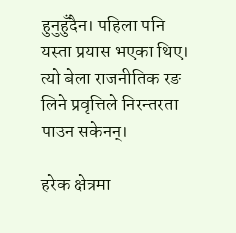हुनुहुँदैन। पहिला पनि यस्ता प्रयास भएका थिए। त्यो बेला राजनीतिक रङ लिने प्रवृत्तिले निरन्तरता पाउन सकेनन्।

हरेक क्षेत्रमा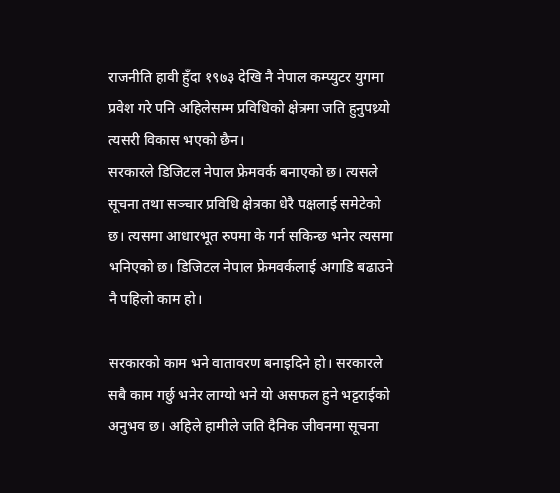राजनीति हावी हुँदा १९७३ देखि नै नेपाल कम्प्युटर युगमा प्रवेश गरे पनि अहिलेसम्म प्रविधिको क्षेत्रमा जति हुनुपथ्र्यो त्यसरी विकास भएको छैन।
सरकारले डिजिटल नेपाल फ्रेमवर्क बनाएको छ। त्यसले सूचना तथा सञ्चार प्रविधि क्षेत्रका धेरै पक्षलाई समेटेको छ। त्यसमा आधारभूत रुपमा के गर्न सकिन्छ भनेर त्यसमा भनिएको छ। डिजिटल नेपाल फ्रेमवर्कलाई अगाडि बढाउने नै पहिलो काम हो।

सरकारको काम भने वातावरण बनाइदिने हो। सरकारले सबै काम गर्छु भनेर लाग्यो भने यो असफल हुने भट्टराईको अनुभव छ। अहिले हामीले जति दैनिक जीवनमा सूचना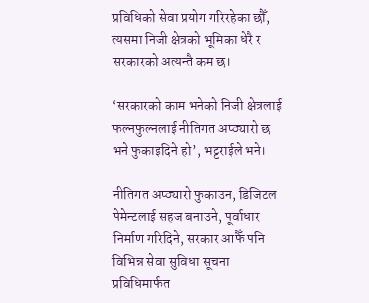प्रविधिको सेवा प्रयोग गरिरहेका छौँ, त्यसमा निजी क्षेत्रको भूमिका धेरै र सरकारको अत्यन्तै कम छ।

‘सरकारको काम भनेको निजी क्षेत्रलाई फल्नफुल्नलाई नीतिगत अप्ठ्यारो छ भने फुकाइदिने हो’, भट्टराईले भने।

नीतिगत अप्ठ्यारो फुकाउन, डिजिटल पेमेन्टलाई सहज बनाउने, पूर्वाधार निर्माण गरिदिने, सरकार आफैँ पनि विभिन्न सेवा सुविधा सूचना प्रविधिमार्फत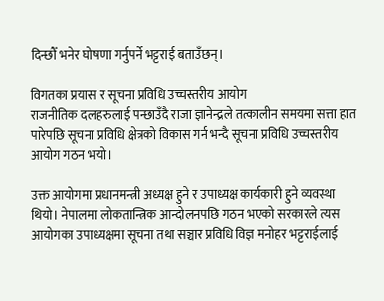दिन्छौँ भनेर घोषणा गर्नुपर्ने भट्टराई बताउँछन्।

विगतका प्रयास र सूचना प्रविधि उच्चस्तरीय आयोग
राजनीतिक दलहरुलाई पन्छाउँदै राजा ज्ञानेन्द्रले तत्कालीन समयमा सत्ता हात पारेपछि सूचना प्रविधि क्षेत्रको विकास गर्न भन्दै सूचना प्रविधि उच्चस्तरीय आयोग गठन भयो।

उक्त आयोगमा प्रधानमन्त्री अध्यक्ष हुने र उपाध्यक्ष कार्यकारी हुने व्यवस्था थियो। नेपालमा लोकतान्त्रिक आन्दोलनपछि गठन भएको सरकारले त्यस आयोगका उपाध्यक्षमा सूचना तथा सञ्चार प्रविधि विज्ञ मनोहर भट्टराईलाई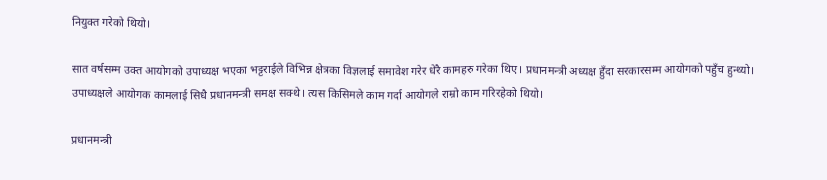नियुक्त गरेको थियो।

सात वर्षसम्म उक्त आयोगको उपाध्यक्ष भएका भट्टराईले विभिन्न क्षेत्रका विज्ञलाई समावेश गरेर धेरै कामहरु गरेका थिए। प्रधानमन्त्री अध्यक्ष हुँदा सरकारसम्म आयोगको पहुँच हुन्थ्यो। उपाध्यक्षले आयोगक कामलाई सिधै प्रधानमन्त्री समक्ष सक्थे। त्यस किसिमले काम गर्दा आयोगले राम्रो काम गरिरहेको थियो।

प्रधानमन्त्री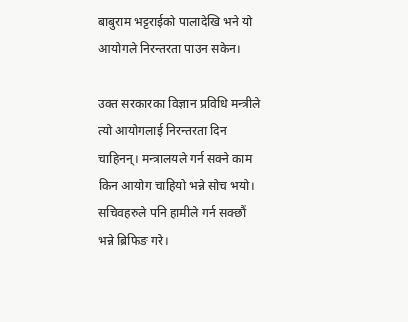बाबुराम भट्टराईको पालादेखि भने यो आयोगले निरन्तरता पाउन सकेन।

उक्त सरकारका विज्ञान प्रविधि मन्त्रीले त्यो आयोगलाई निरन्तरता दिन चाहिनन्। मन्त्रालयले गर्न सक्ने काम किन आयोग चाहियो भन्ने सोच भयो। सचिवहरुले पनि हामीले गर्न सक्छौं भन्ने ब्रिफिङ गरे।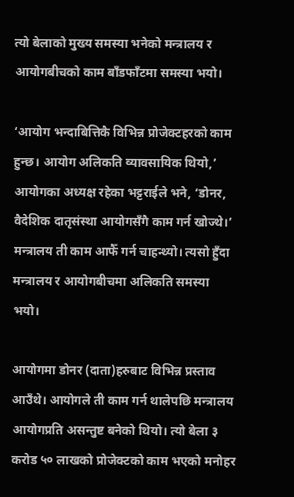त्यो बेलाको मुख्य समस्या भनेको मन्त्रालय र आयोगबीचको काम बाँडफाँटमा समस्या भयो।

‘आयोग भन्दाबित्तिकै विभिन्न प्रोजेक्टहरको काम हुन्छ। आयोग अलिकति व्यावसायिक थियो,’ आयोगका अध्यक्ष रहेका भट्टराईले भने, ‘डोनर, वैदेशिक दातृसंस्था आयोगसँगै काम गर्न खोज्थे।’ मन्त्रालय ती काम आफैँ गर्न चाहन्थ्यो। त्यसो हुँदा मन्त्रालय र आयोगबीचमा अलिकति समस्या भयो।

आयोगमा डोनर (दाता)हरुबाट विभिन्न प्रस्ताव आउँथे। आयोगले ती काम गर्न थालेपछि मन्त्रालय आयोगप्रति असन्तुष्ट बनेको थियो। त्यो बेला ३ करोड ५० लाखको प्रोजेक्टको काम भएको मनोहर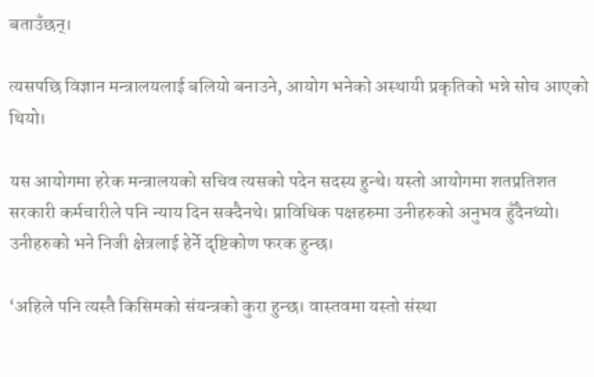बताउँछन्।

त्यसपछि विज्ञान मन्त्रालयलाई बलियो बनाउने, आयोग भनेको अस्थायी प्रकृतिको भन्ने सोच आएको थियो।

यस आयोगमा हरेक मन्त्रालयको सचिव त्यसको पदेन सदस्य हुन्थे। यस्तो आयोगमा शतप्रतिशत सरकारी कर्मचारीले पनि न्याय दिन सक्दैनथे। प्राविधिक पक्षहरुमा उनीहरुको अनुभव हुँदैनथ्यो। उनीहरुको भने निजी क्षेत्रलाई हेर्ने दृष्टिकोण फरक हुन्छ।

‘अहिले पनि त्यस्तै किसिमको संयन्त्रको कुरा हुन्छ। वास्तवमा यस्तो संस्था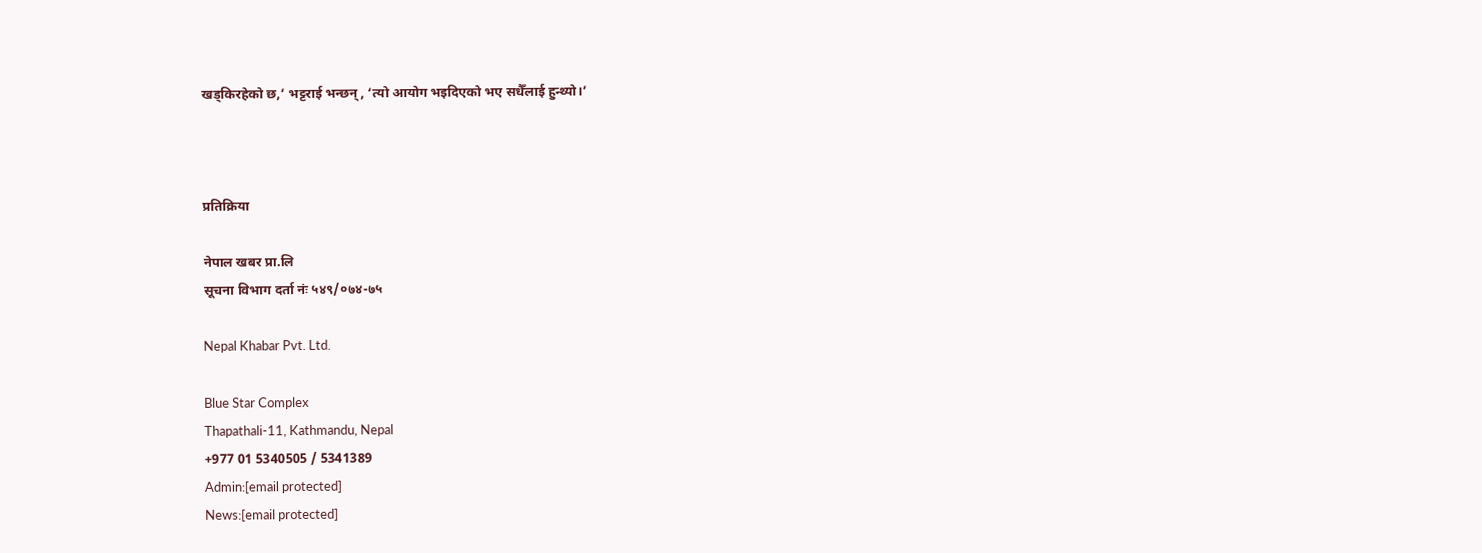खड्किरहेको छ,’ भट्टराई भन्छन्, ‘त्यो आयोग भइदिएको भए सधैँलाई हुन्थ्यो।’



प्रतिक्रिया

नेपाल खबर प्रा.लि
सूचना विभाग दर्ता नंः ५४९/०७४-७५

Nepal Khabar Pvt. Ltd.

Blue Star Complex
Thapathali-11, Kathmandu, Nepal
+977 01 5340505 / 5341389
Admin:[email protected]
News:[email protected]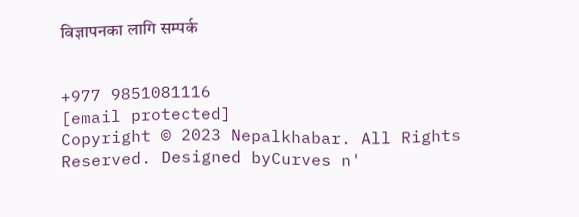विज्ञापनका लागि सम्पर्क


+977 9851081116
[email protected]
Copyright © 2023 Nepalkhabar. All Rights Reserved. Designed byCurves n'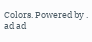Colors. Powered by .
ad ad